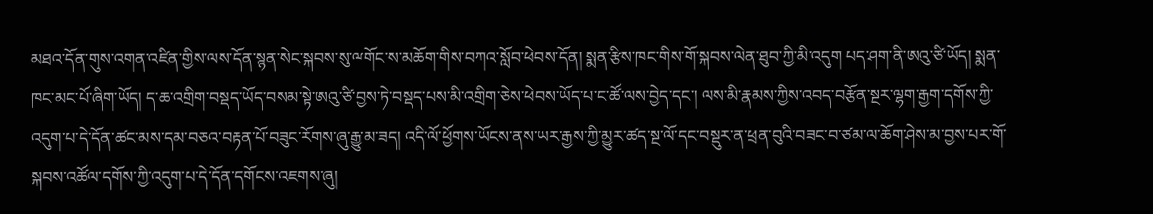མཐའ་དོན་གུས་འགན་འཛིན་གྱིས་ལས་དོན་སྙན་སེང་སྐབས་སུ་ྋགོང་ས་མཆོག་གིས་བཀའ་སློབ་ཕེབས་དོན། སྨན་རྩིས་ཁང་གིས་གོ་སྐབས་ལེན་ཐུབ་ཀྱི་མི་འདུག པད་ཤག་ནི་ཨའུ་ཙི་ཡོད། སྨན་ཁང་མང་པོ་ཞིག་ཡོད། ད་ཆ་འགྲིག་བསྡད་ཡོད་བསམ་སྟེ་ཨའུ་ཙི་བྱས་ཏེ་བསྡད་པས་མི་འགྲིག་ཅེས་ཕེབས་ཡོད་པ་ང་ཚོ་ལས་བྱེད་དང་། ལས་མི་རྣམས་ཀྱིས་འབད་བརྩོན་སྔར་ལྷག་རྒྱག་དགོས་ཀྱི་འདུག་པ་དེ་དོན་ཚང་མས་དམ་བཅའ་བརྟན་པོ་བཟུང་རོགས་ཞུ་རྒྱུ་མ་ཟད། འདི་ལོ་ཕྱོགས་ཡོངས་ནས་ཡར་རྒྱས་ཀྱི་མྱུར་ཚད་སྔ་ལོ་དང་བསྡུར་ན་ཕྲན་བུའི་བཟང་བ་ཙམ་ལ་ཆོག་ཤེས་མ་བྱས་པར་གོ་སྐབས་འཚོལ་དགོས་ཀྱི་འདུག་པ་དེ་དོན་དགོངས་འཇགས་ཞུ།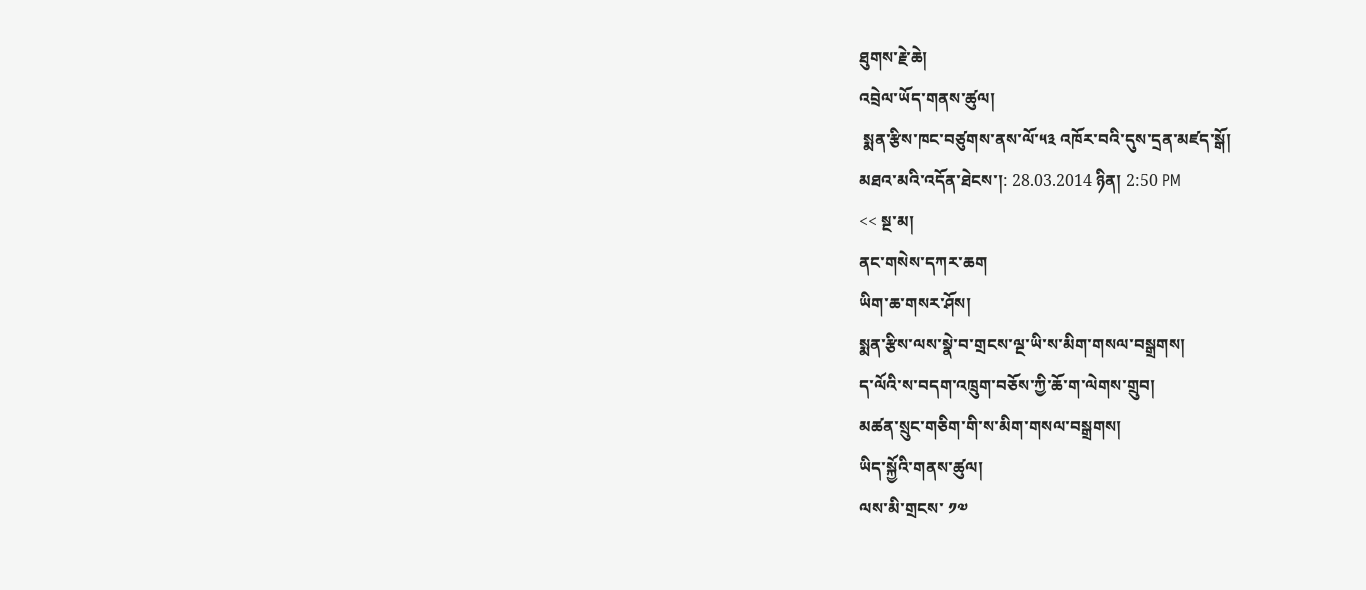ཐུགས་རྗེ་ཆེ།
འབྲེལ་ཡོད་གནས་ཚུལ།
 སྨན་རྩིས་ཁང་བཙུགས་ནས་ལོ་༥༣ འཁོར་བའི་དུས་དྲན་མཛད་སྒོ།
མཐའ་མའི་འདོན་ཐེངས་།: 28.03.2014 ཉིན། 2:50 PM
<< སྔ་མ།
ནང་གསེས་དཀར་ཆག
ཡིག་ཆ་གསར་ཤོས།
སྨན་རྩིས་ལས་སྣེ་བ་གྲངས་ལྔ་ཡི་ས་མིག་གསལ་བསྒྲགས།
ད་ལོའི་ས་བདག་འཁྲུག་བཅོས་ཀྱི་ཆོ་ག་ལེགས་གྲུབ།
མཚན་སྲུང་གཅིག་གི་ས་མིག་གསལ་བསྒྲགས།
ཡིད་སྐྱོའི་གནས་ཚུལ།
ལས་མི་གྲངས་ ༡༧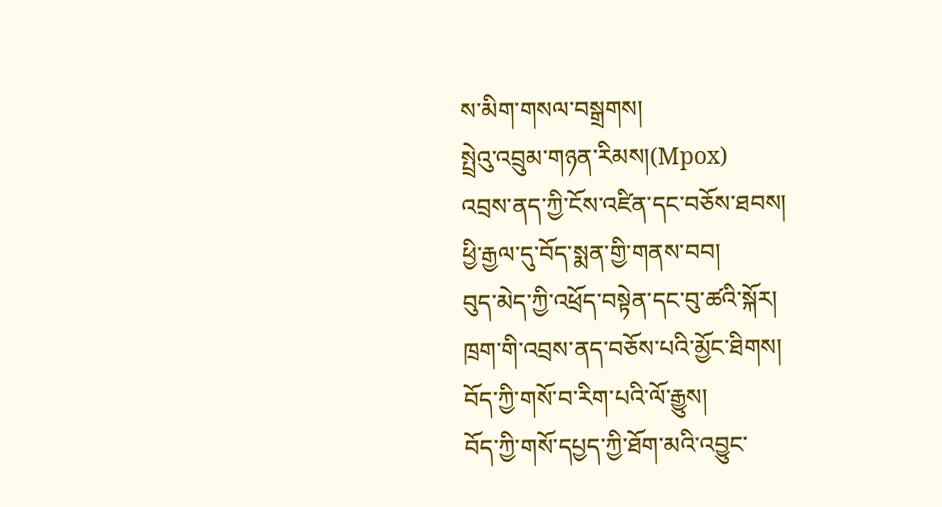ས་མིག་གསལ་བསྒྲགས།
སྤྲེའུ་འབྲུམ་གཉན་རིམས།(Mpox)
འབྲས་ནད་ཀྱི་ངོས་འཛིན་དང་བཅོས་ཐབས།
ཕྱི་རྒྱལ་དུ་བོད་སྨན་གྱི་གནས་བབ།
བུད་མེད་ཀྱི་འཕྲོད་བསྟེན་དང་བུ་ཚའི་སྐོར།
ཁྲག་གི་འབྲས་ནད་བཅོས་པའི་མྱོང་ཐིགས།
བོད་ཀྱི་གསོ་བ་རིག་པའི་ལོ་རྒྱུས།
བོད་ཀྱི་གསོ་དཔྱད་ཀྱི་ཐོག་མའི་འབྱུང་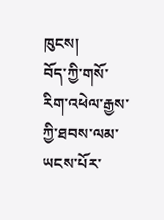ཁུངས།
བོད་ཀྱི་གསོ་རིག་འཕེལ་རྒྱས་ཀྱི་ཐབས་ལམ་ཡངས་པོར་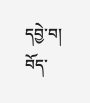དབྱེ་བ།
བོད་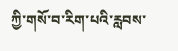ཀྱི་གསོ་བ་རིག་པའི་རླབས་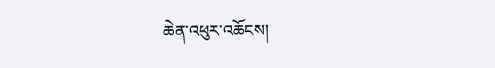ཆེན་འཕུར་འཆོངས།